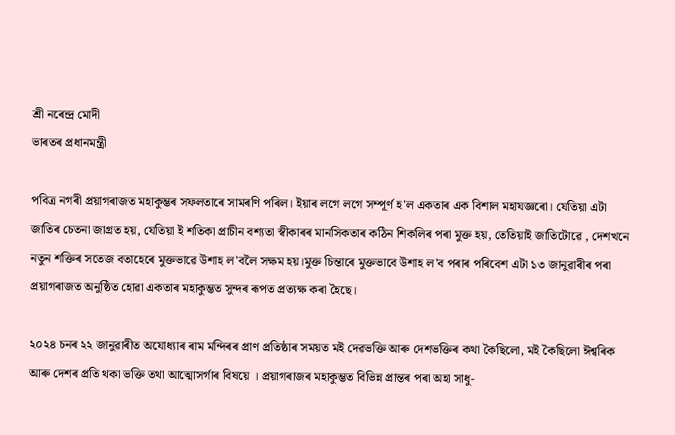শ্ৰী নৰেন্দ্ৰ মোদী
ভাৰতৰ প্ৰধানমন্ত্ৰী

পবিত্ৰ নগৰী প্ৰয়াগৰাজত মহাকুম্ভৰ সফলতাৰে সামৰণি পৰিল। ইয়াৰ লগে লগে সম্পূৰ্ণ হ'ল একতাৰ এক বিশাল মহাযজ্ঞৰো। যেতিয়া এটা জাতিৰ চেতনা জাগ্ৰত হয়, যেতিয়া ই শতিকা প্ৰাচীন বশ্যতা স্বীকাৰৰ মানসিকতাৰ কঠিন শিকলিৰ পৰা মুক্ত হয়, তেতিয়াই জাতিটোৱে , দেশখনে নতুন শক্তিৰ সতেজ বতাহেৰে মুক্তভাৱে উশাহ ল'বলৈ সক্ষম হয়।মুক্ত চিন্তাৰে মুক্তভাবে উশাহ ল'ব পৰাৰ পৰিবেশ এটা ১৩ জানুৱাৰীৰ পৰা প্ৰয়াগৰাজত অনুষ্ঠিত হোৱা একতাৰ মহাকুম্ভত সুন্দৰ ৰূপত প্ৰত্যক্ষ কৰা হৈছে।

২০২৪ চনৰ ২২ জানুৱাৰীত অযোধ্যাৰ ৰাম মন্দিৰৰ প্ৰাণ প্ৰতিষ্ঠাৰ সময়ত মই দেৱভক্তি আৰু দেশভক্তিৰ কথা কৈছিলো, মই কৈছিলো ঈশ্বৰিক আৰু দেশৰ প্ৰতি থকা ভক্তি তথা আত্মোসৰ্গাৰ বিষয়ে । প্ৰয়াগৰাজৰ মহাকুম্ভত বিভিন্ন প্ৰান্তৰ পৰা অহা সাধু-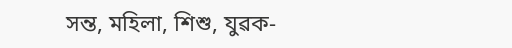সন্ত, মহিলা, শিশু, যুৱক-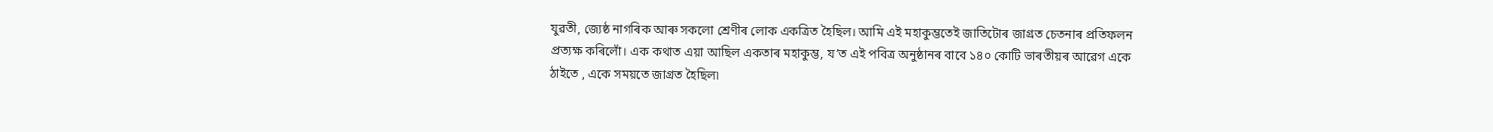যুৱতী, জ্যেষ্ঠ নাগৰিক আৰু সকলো শ্ৰেণীৰ লোক একত্ৰিত হৈছিল। আমি এই মহাকুম্ভতেই জাতিটোৰ জাগ্ৰত চেতনাৰ প্ৰতিফলন প্ৰত্যক্ষ কৰিলোঁ। এক কথাত এয়া আছিল একতাৰ মহাকুম্ভ, য’ত এই পবিত্ৰ অনুষ্ঠানৰ বাবে ১৪০ কোটি ভাৰতীয়ৰ আৱেগ একে ঠাইতে , একে সময়তে জাগ্ৰত হৈছিল৷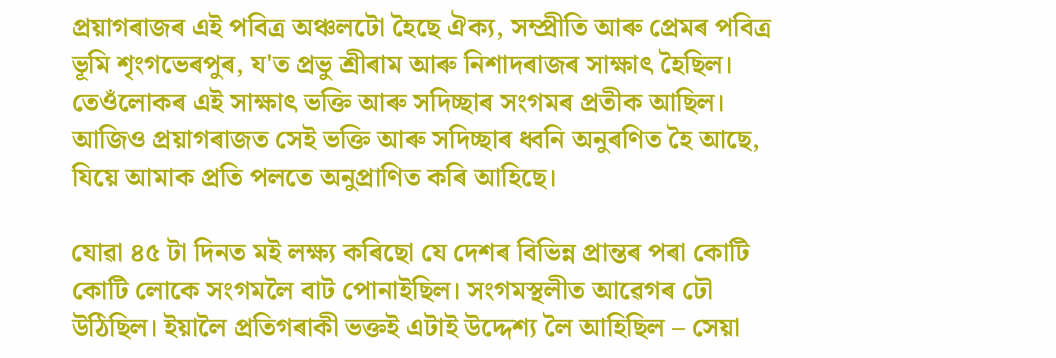প্ৰয়াগৰাজৰ এই পবিত্ৰ অঞ্চলটো হৈছে ঐক্য, সম্প্ৰীতি আৰু প্ৰেমৰ পবিত্ৰ ভূমি শৃংগভেৰপুৰ, য'ত প্ৰভু শ্ৰীৰাম আৰু নিশাদৰাজৰ সাক্ষাৎ হৈছিল। তেওঁলোকৰ এই সাক্ষাৎ ভক্তি আৰু সদিচ্ছাৰ সংগমৰ প্ৰতীক আছিল। আজিও প্ৰয়াগৰাজত সেই ভক্তি আৰু সদিচ্ছাৰ ধ্বনি অনুৰণিত হৈ আছে, যিয়ে আমাক প্ৰতি পলতে অনুপ্ৰাণিত কৰি আহিছে।

যোৱা ৪৫ টা দিনত মই লক্ষ্য কৰিছো যে দেশৰ বিভিন্ন প্ৰান্তৰ পৰা কোটি কোটি লোকে সংগমলৈ বাট পোনাইছিল। সংগমস্থলীত আৱেগৰ ঢৌ উঠিছিল। ইয়ালৈ প্ৰতিগৰাকী ভক্তই এটাই উদ্দেশ্য লৈ আহিছিল – সেয়া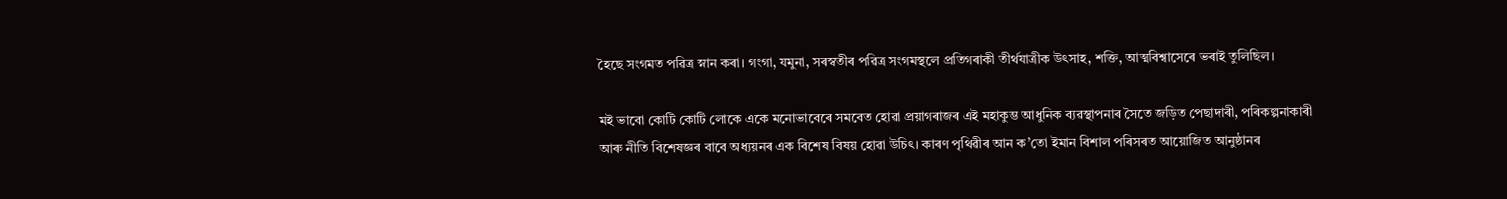হৈছে সংগমত পৱিত্ৰ স্নান কৰা। গংগা, যমুনা, সৰস্বতীৰ পৱিত্ৰ সংগমস্থলে প্ৰতিগৰাকী তীৰ্থযাত্ৰীক উৎসাহ, শক্তি, আত্মবিশ্বাসেৰে ভৰাই তুলিছিল।

মই ভাবো কোটি কোটি লোকে একে মনোভাবেৰে সমবেত হোৱা প্ৰয়াগৰাজৰ এই মহাকুম্ভ আধুনিক ব্যৱস্থাপনাৰ সৈতে জড়িত পেছাদাৰী, পৰিকল্পনাকাৰী আৰু নীতি বিশেষজ্ঞৰ বাবে অধ্যয়নৰ এক বিশেষ বিষয় হোৱা উচিৎ। কাৰণ পৃথিৱীৰ আন ক’তো ইমান বিশাল পৰিসৰত আয়োজিত আনুষ্ঠানৰ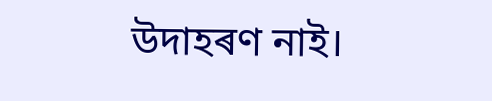উদাহৰণ নাই।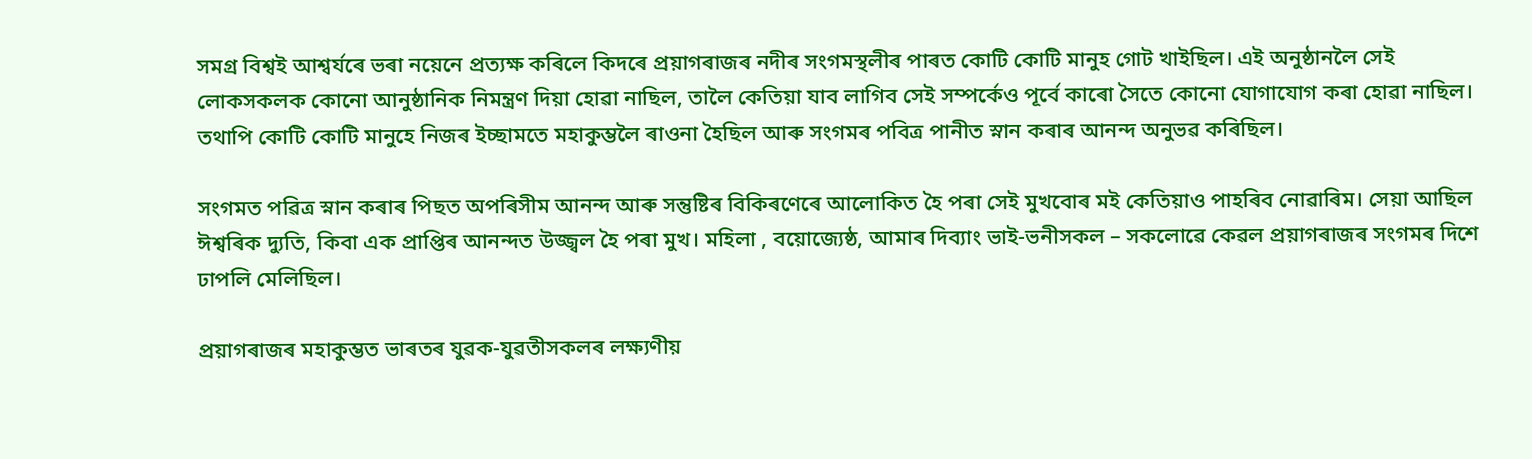সমগ্ৰ বিশ্বই আশ্বৰ্যৰে ভৰা নয়েনে প্ৰত্যক্ষ কৰিলে কিদৰে প্ৰয়াগৰাজৰ নদীৰ সংগমস্থলীৰ পাৰত কোটি কোটি মানুহ গোট খাইছিল। এই অনুষ্ঠানলৈ সেই লোকসকলক কোনো আনুষ্ঠানিক নিমন্ত্ৰণ দিয়া হোৱা নাছিল, তালৈ কেতিয়া যাব লাগিব সেই সম্পৰ্কেও পূৰ্বে কাৰো সৈতে কোনো যোগাযোগ কৰা হোৱা নাছিল। তথাপি কোটি কোটি মানুহে নিজৰ ইচ্ছামতে মহাকুম্ভলৈ ৰাওনা হৈছিল আৰু সংগমৰ পবিত্ৰ পানীত স্নান কৰাৰ আনন্দ অনুভৱ কৰিছিল।

সংগমত পৱিত্ৰ স্নান কৰাৰ পিছত অপৰিসীম আনন্দ আৰু সন্তুষ্টিৰ বিকিৰণেৰে আলোকিত হৈ পৰা সেই মুখবোৰ মই কেতিয়াও পাহৰিব নোৱাৰিম। সেয়া আছিল ঈশ্বৰিক দ্যুতি, কিবা এক প্ৰাপ্তিৰ আনন্দত উজ্জ্বল হৈ পৰা মুখ। মহিলা , বয়োজ্যেষ্ঠ, আমাৰ দিব্যাং ভাই-ভনীসকল – সকলোৱে কেৱল প্ৰয়াগৰাজৰ সংগমৰ দিশে ঢাপলি মেলিছিল।

প্ৰয়াগৰাজৰ মহাকুম্ভত ভাৰতৰ যুৱক-যুৱতীসকলৰ লক্ষ্যণীয়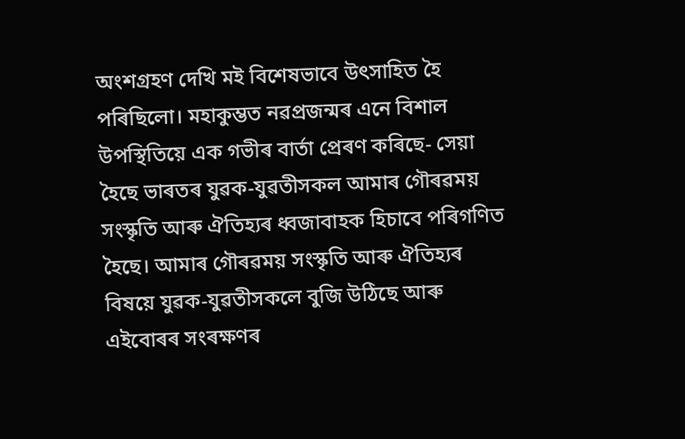অংশগ্ৰহণ দেখি মই বিশেষভাবে উৎসাহিত হৈ পৰিছিলো। মহাকুম্ভত নৱপ্ৰজন্মৰ এনে বিশাল উপস্থিতিয়ে এক গভীৰ বাৰ্তা প্ৰেৰণ কৰিছে- সেয়া হৈছে ভাৰতৰ যুৱক-যুৱতীসকল আমাৰ গৌৰৱময় সংস্কৃতি আৰু ঐতিহ্যৰ ধ্বজাবাহক হিচাবে পৰিগণিত হৈছে। আমাৰ গৌৰৱময় সংস্কৃতি আৰু ঐতিহ্যৰ বিষয়ে যুৱক-যুৱতীসকলে বুজি উঠিছে আৰু এইবোৰৰ সংৰক্ষণৰ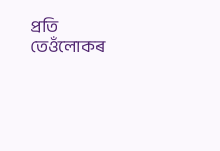প্ৰতি তেওঁলোকৰ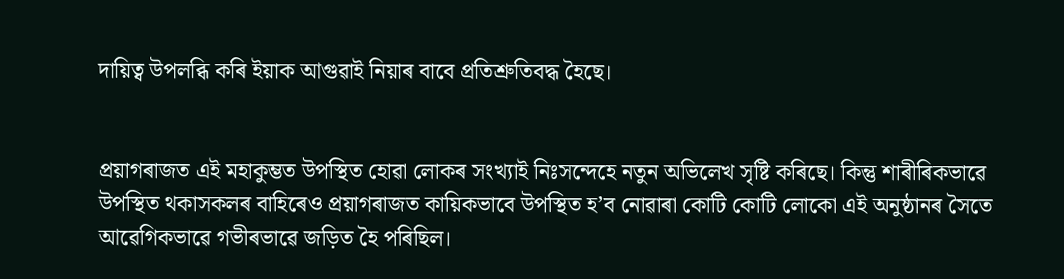দায়িত্ব উপলব্ধি কৰি ইয়াক আগুৱাই নিয়াৰ বাবে প্ৰতিশ্ৰুতিবদ্ধ হৈছে।


প্ৰয়াগৰাজত এই মহাকুম্ভত উপস্থিত হোৱা লোকৰ সংখ্যাই নিঃসন্দেহে নতুন অভিলেখ সৃষ্টি কৰিছে। কিন্তু শাৰীৰিকভাৱে উপস্থিত থকাসকলৰ বাহিৰেও প্ৰয়াগৰাজত কায়িকভাবে উপস্থিত হ’ব নোৱাৰা কোটি কোটি লোকো এই অনুষ্ঠানৰ সৈতে আৱেগিকভাৱে গভীৰভাৱে জড়িত হৈ পৰিছিল।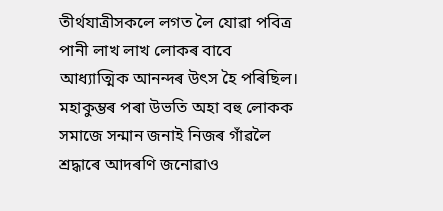তীৰ্থযাত্ৰীসকলে লগত লৈ যোৱা পবিত্ৰ পানী লাখ লাখ লোকৰ বাবে আধ্যাত্মিক আনন্দৰ উৎস হৈ পৰিছিল। মহাকুম্ভৰ পৰা উভতি অহা বহু লোকক সমাজে সন্মান জনাই নিজৰ গাঁৱলৈ শ্ৰদ্ধাৰে আদৰণি জনোৱাও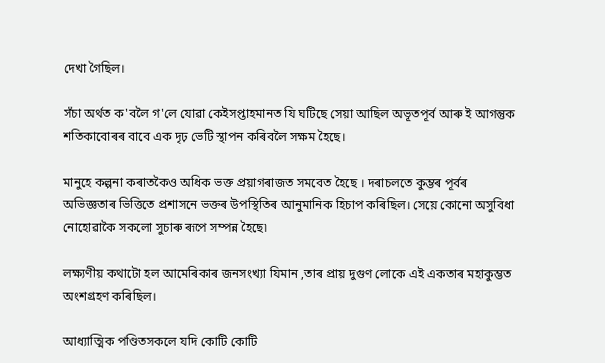দেখা গৈছিল।

সঁচা অৰ্থত ক'বলৈ গ'লে যোৱা কেইসপ্তাহমানত যি ঘটিছে সেয়া আছিল অভূতপূৰ্ব আৰু ই আগন্তুক শতিকাবোৰৰ বাবে এক দৃঢ় ভেটি স্থাপন কৰিবলৈ সক্ষম হৈছে।

মানুহে কল্পনা কৰাতকৈও অধিক ভক্ত প্ৰয়াগৰাজত সমবেত হৈছে । দৰাচলতে কুম্ভৰ পূৰ্বৰ অভিজ্ঞতাৰ ভিত্তিতে প্ৰশাসনে ভক্তৰ উপস্থিতিৰ আনুমানিক হিচাপ কৰিছিল। সেয়ে কোনো অসুবিধা নোহোৱাকৈ সকলো সুচাৰু ৰূপে সম্পন্ন হৈছে৷

লক্ষ্যণীয় কথাটো হল আমেৰিকাৰ জনসংখ্যা যিমান ,তাৰ প্ৰায় দুগুণ লোকে এই একতাৰ মহাকুম্ভত অংশগ্ৰহণ কৰিছিল।

আধ্যাত্মিক পণ্ডিতসকলে যদি কোটি কোটি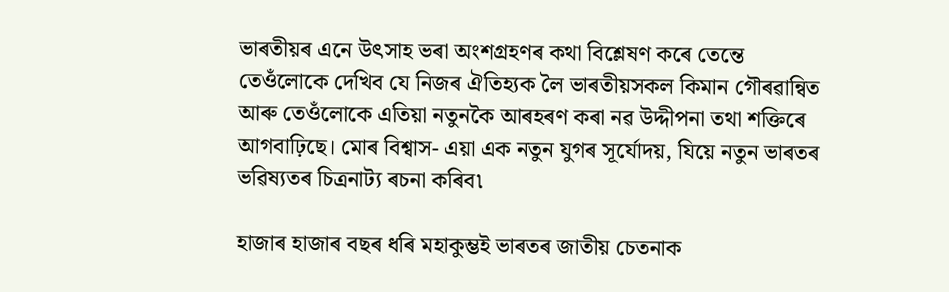ভাৰতীয়ৰ এনে উৎসাহ ভৰা অংশগ্ৰহণৰ কথা বিশ্লেষণ কৰে তেন্তে তেওঁলোকে দেখিব যে নিজৰ ঐতিহ্যক লৈ ভাৰতীয়সকল কিমান গৌৰৱান্বিত আৰু তেওঁলোকে এতিয়া নতুনকৈ আৰহৰণ কৰা নৱ উদ্দীপনা তথা শক্তিৰে আগবাঢ়িছে। মোৰ বিশ্বাস- এয়া এক নতুন যুগৰ সূৰ্যোদয়, যিয়ে নতুন ভাৰতৰ ভৱিষ্যতৰ চিত্ৰনাট্য ৰচনা কৰিব৷

হাজাৰ হাজাৰ বছৰ ধৰি মহাকুম্ভই ভাৰতৰ জাতীয় চেতনাক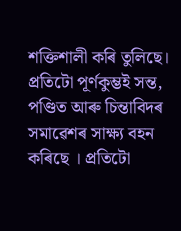শক্তিশালী কৰি তুলিছে। প্ৰতিটো পূৰ্ণকুম্ভই সন্ত, পণ্ডিত আৰু চিন্তাবিদৰ সমাৱেশৰ সাক্ষ্য বহন কৰিছে । প্ৰতিটো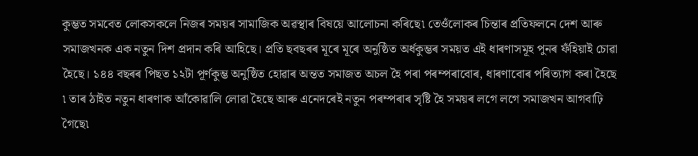কুম্ভত সমবেত লোকসকলে নিজৰ সময়ৰ সামাজিক অৱস্থাৰ বিষয়ে আলোচনা কৰিছে৷ তেওঁলোকৰ চিন্তাৰ প্ৰতিফলনে দেশ আৰু সমাজখনক এক নতুন দিশ প্ৰদান কৰি আহিছে। প্ৰতি ছবছৰৰ মূৰে মূৰে অনুষ্ঠিত অৰ্ধকুম্ভৰ সময়ত এই ধাৰণাসমূহ পুনৰ ফঁহিয়াই চোৱা হৈছে। ১৪৪ বছৰৰ পিছত ১২টা পূৰ্ণকুম্ভ অনুষ্ঠিত হোৱাৰ অন্তত সমাজত অচল হৈ পৰা পৰম্পৰাবোৰ, ধাৰণাবোৰ পৰিত্যাগ কৰা হৈছে ৷ তাৰ ঠাইত নতুন ধাৰণাক আঁকোৱালি লোৱা হৈছে আৰু এনেদৰেই নতুন পৰম্পৰাৰ সৃষ্টি হৈ সময়ৰ লগে লগে সমাজখন আগবাঢ়ি গৈছে৷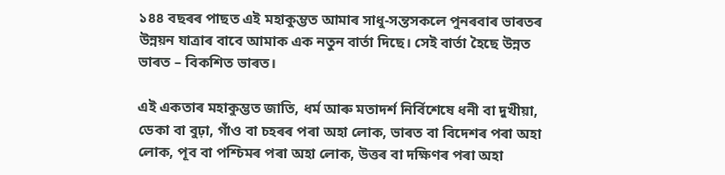১৪৪ বছৰৰ পাছত এই মহাকুম্ভত আমাৰ সাধু-সন্তসকলে পুনৰবাৰ ভাৰতৰ উন্নয়ন যাত্ৰাৰ বাবে আমাক এক নতুন বাৰ্তা দিছে। সেই বাৰ্তা হৈছে উন্নত ভাৰত – বিকশিত ভাৰত।

এই একতাৰ মহাকুম্ভত জাতি, ধৰ্ম আৰু মতাদৰ্শ নিৰ্বিশেষে ধনী বা দুখীয়া, ডেকা বা বুঢ়া, গাঁও বা চহৰৰ পৰা অহা লোক, ভাৰত বা বিদেশৰ পৰা অহা লোক, পূব বা পশ্চিমৰ পৰা অহা লোক, উত্তৰ বা দক্ষিণৰ পৰা অহা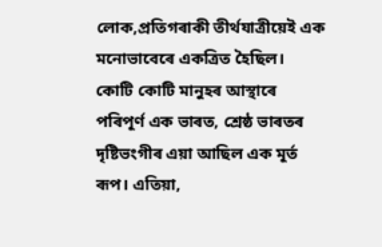লোক,প্ৰতিগৰাকী তীৰ্থযাত্ৰীয়েই এক মনোভাবেৰে একত্ৰিত হৈছিল। কোটি কোটি মানুহৰ আস্থাৰে পৰিপূৰ্ণ এক ভাৰত, শ্ৰেষ্ঠ ভাৰতৰ দৃষ্টিভংগীৰ এয়া আছিল এক মূৰ্ত ৰূপ। এতিয়া,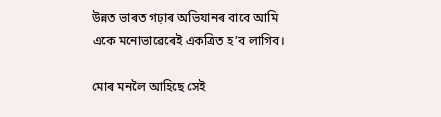উন্নত ভাৰত গঢ়াৰ অভিযানৰ বাবে আমি একে মনোভাৱেৰেই একত্ৰিত হ’ব লাগিব।

মোৰ মনলৈ আহিছে সেই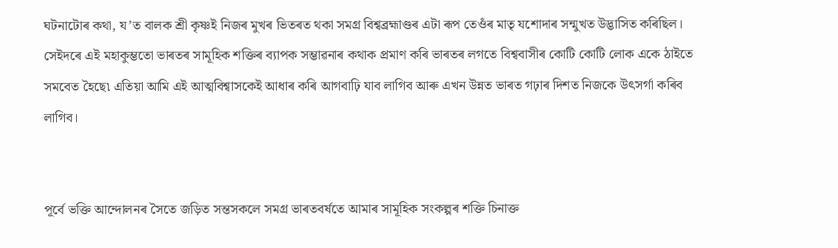ঘটনাটোৰ কথা, য’ত বালক শ্ৰী কৃষ্ণই নিজৰ মুখৰ ভিতৰত থকা সমগ্ৰ বিশ্বব্ৰহ্মাণ্ডৰ এটা ৰূপ তেওঁৰ মাতৃ যশোদাৰ সন্মুখত উদ্ভাসিত কৰিছিল। সেইদৰে এই মহাকুম্ভতো ভাৰতৰ সামূহিক শক্তিৰ ব্যাপক সম্ভাৱনাৰ কথাক প্ৰমাণ কৰি ভাৰতৰ লগতে বিশ্ববাসীৰ কোটি কোটি লোক একে ঠাইতে সমবেত হৈছে৷ এতিয়া আমি এই আত্মবিশ্বাসকেই আধাৰ কৰি আগবাঢ়ি যাব লাগিব আৰু এখন উন্নত ভাৰত গঢ়াৰ দিশত নিজকে উৎসৰ্গা কৰিব লাগিব।


পূৰ্বে ভক্তি আন্দোলনৰ সৈতে জড়িত সন্তসকলে সমগ্ৰ ভাৰতবৰ্ষতে আমাৰ সামূহিক সংকল্পৰ শক্তি চিনাক্ত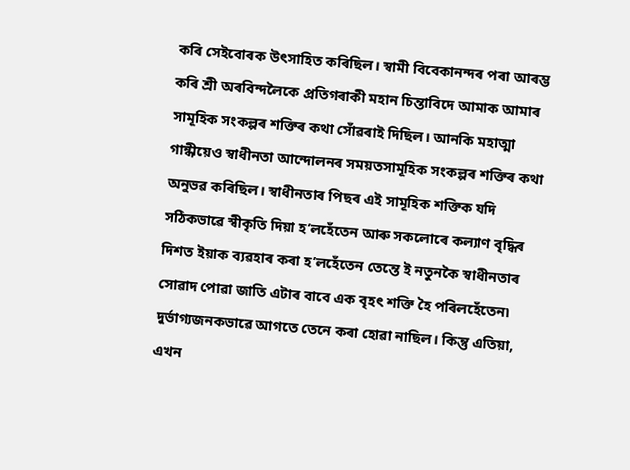কৰি সেইবোৰক উৎসাহিত কৰিছিল। স্বামী বিবেকানন্দৰ পৰা আৰম্ভ কৰি শ্ৰী অৰবিন্দলৈকে প্ৰতিগৰাকী মহান চিন্তাবিদে আমাক আমাৰ সামূহিক সংকল্পৰ শক্তিৰ কথা সোঁৱৰাই দিছিল। আনকি মহাত্মা গান্ধীয়েও স্বাধীনতা আন্দোলনৰ সময়তসামূহিক সংকল্পৰ শক্তিৰ কথা অনুভৱ কৰিছিল। স্বাধীনতাৰ পিছৰ এই সামূহিক শক্তিক যদি সঠিকভাৱে স্বীকৃতি দিয়া হ’লহেঁতেন আৰু সকলোৰে কল্যাণ বৃদ্ধিৰ দিশত ইয়াক ব্যৱহাৰ কৰা হ’লহেঁতেন তেন্তে ই নতুনকৈ স্বাধীনতাৰ সোৱাদ পোৱা জাতি এটাৰ বাবে এক বৃহৎ শক্তি হৈ পৰিলহেঁতেন৷ দুৰ্ভাগ্যজনকভাৱে আগতে তেনে কৰা হোৱা নাছিল। কিন্তু এতিয়া, এখন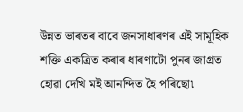উন্নত ভাৰতৰ বাবে জনসাধাৰণৰ এই সামূহিক শক্তি একত্ৰিত কৰাৰ ধাৰণাটো পুনৰ জাগ্ৰত হোৱা দেখি মই আনন্দিত হৈ পৰিছো৷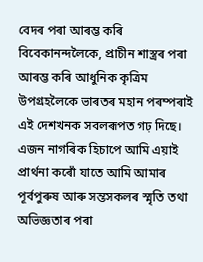বেদৰ পৰা আৰম্ভ কৰি বিবেকানন্দলৈকে, প্ৰাচীন শাস্ত্ৰৰ পৰা আৰম্ভ কৰি আধুনিক কৃত্ৰিম উপগ্ৰহলৈকে ভাৰতৰ মহান পৰম্পৰাই এই দেশখনক সবলৰূপত গঢ় দিছে। এজন নাগৰিক হিচাপে আমি এয়াই প্ৰাৰ্থনা কৰোঁ যাতে আমি আমাৰ পূৰ্বপুৰুষ আৰু সন্তসকলৰ স্মৃতি তথা অভিজ্ঞতাৰ পৰা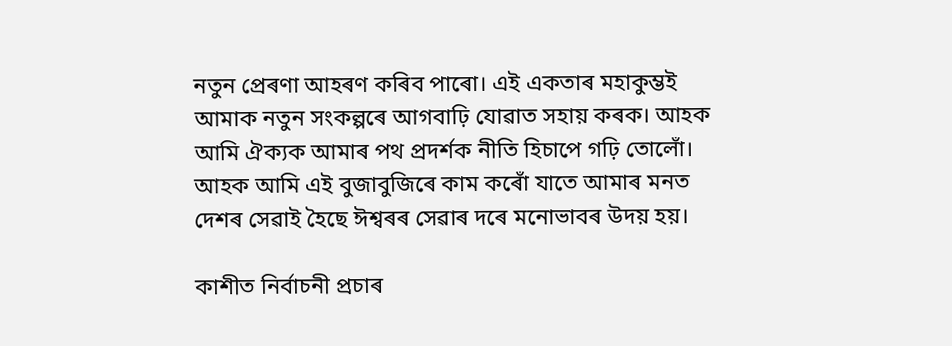নতুন প্ৰেৰণা আহৰণ কৰিব পাৰো। এই একতাৰ মহাকুম্ভই আমাক নতুন সংকল্পৰে আগবাঢ়ি যোৱাত সহায় কৰক। আহক আমি ঐক্যক আমাৰ পথ প্ৰদৰ্শক নীতি হিচাপে গঢ়ি তোলোঁ। আহক আমি এই বুজাবুজিৰে কাম কৰোঁ যাতে আমাৰ মনত দেশৰ সেৱাই হৈছে ঈশ্বৰৰ সেৱাৰ দৰে মনোভাবৰ উদয় হয়।

কাশীত নিৰ্বাচনী প্ৰচাৰ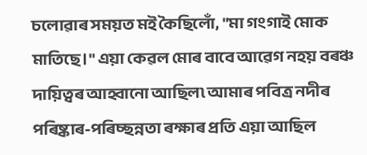চলোৱাৰ সময়ত মই কৈছিলোঁ, "মা গংগাই মোক মাতিছে।" এয়া কেৱল মোৰ বাবে আৱেগ নহয় বৰঞ্চ দায়িত্বৰ আহ্বানো আছিল৷ আমাৰ পবিত্ৰ নদীৰ পৰিষ্কাৰ-পৰিচ্ছন্নতা ৰক্ষাৰ প্ৰতি এয়া আছিল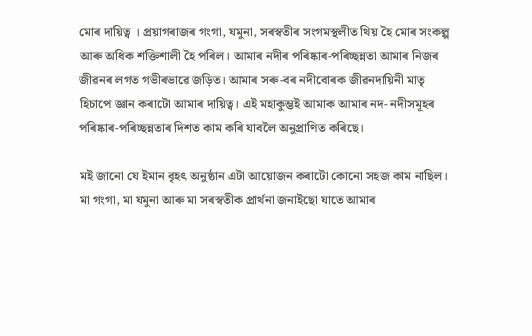মোৰ দায়িত্ব । প্ৰয়াগৰাজৰ গংগা, যমুনা, সৰস্বতীৰ সংগমস্থলীত থিয় হৈ মোৰ সংকল্প আৰু অধিক শক্তিশালী হৈ পৰিল। আমাৰ নদীৰ পৰিষ্কাৰ-পৰিচ্ছন্নতা আমাৰ নিজৰ জীৱনৰ লগত গভীৰভাৱে জড়িত। আমাৰ সৰু-বৰ নদীবোৰক জীৱনদায়িনী মাতৃ হিচাপে জ্ঞান কৰাটো আমাৰ দায়িত্ব। এই মহাকুম্ভই আমাক আমাৰ নদ- নদীসমূহৰ পৰিষ্কাৰ-পৰিচ্ছন্নতাৰ দিশত কাম কৰি যাবলৈ অনুপ্ৰাণিত কৰিছে।

মই জানো যে ইমান বৃহৎ অনুষ্ঠান এটা আয়োজন কৰাটো কোনো সহজ কাম নাছিল। মা গংগা, মা যমুনা আৰু মা সৰস্বতীক প্ৰাৰ্থনা জনাইছো যাতে আমাৰ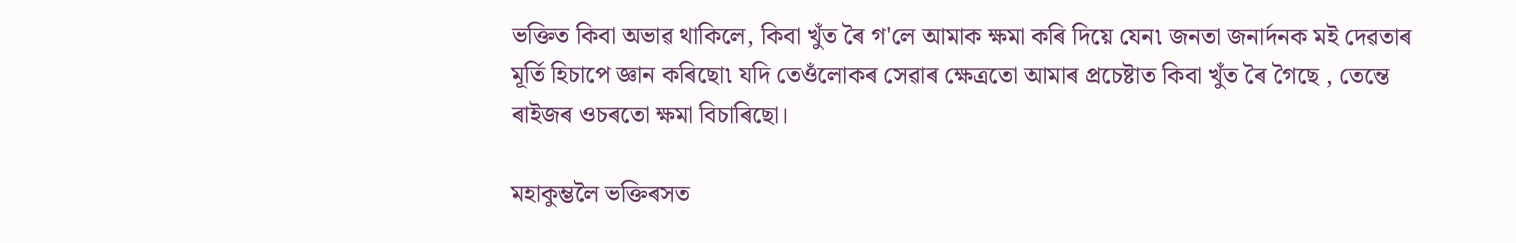ভক্তিত কিবা অভাৱ থাকিলে, কিবা খুঁত ৰৈ গ'লে আমাক ক্ষমা কৰি দিয়ে যেন৷ জনতা জনাৰ্দনক মই দেৱতাৰ মূৰ্তি হিচাপে জ্ঞান কৰিছো৷ যদি তেওঁলোকৰ সেৱাৰ ক্ষেত্ৰতো আমাৰ প্ৰচেষ্টাত কিবা খুঁত ৰৈ গৈছে , তেন্তে ৰাইজৰ ওচৰতো ক্ষমা বিচাৰিছো।

মহাকুম্ভলৈ ভক্তিৰসত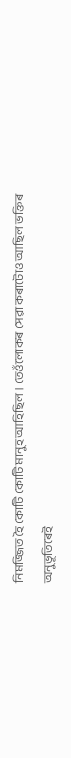নিমজ্জিত হৈ কোটি কোটি মানুহ আহিছিল । তেওঁলোকৰ সেৱা কৰাটোও আছিল ভক্তিৰ অনুভূতিৰেই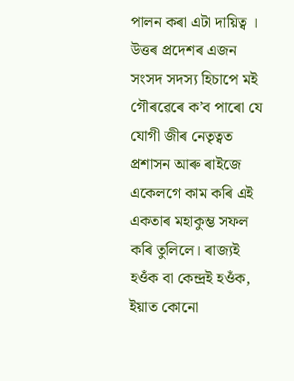পালন কৰা এটা দায়িত্ব । উত্তৰ প্ৰদেশৰ এজন সংসদ সদস্য হিচাপে মই গৌৰৱেৰে ক’ব পাৰো যে যোগী জীৰ নেতৃত্বত প্ৰশাসন আৰু ৰাইজে একেলগে কাম কৰি এই একতাৰ মহাকুম্ভ সফল কৰি তুলিলে। ৰাজ্যই হওঁক বা কেন্দ্ৰই হওঁক, ইয়াত কোনো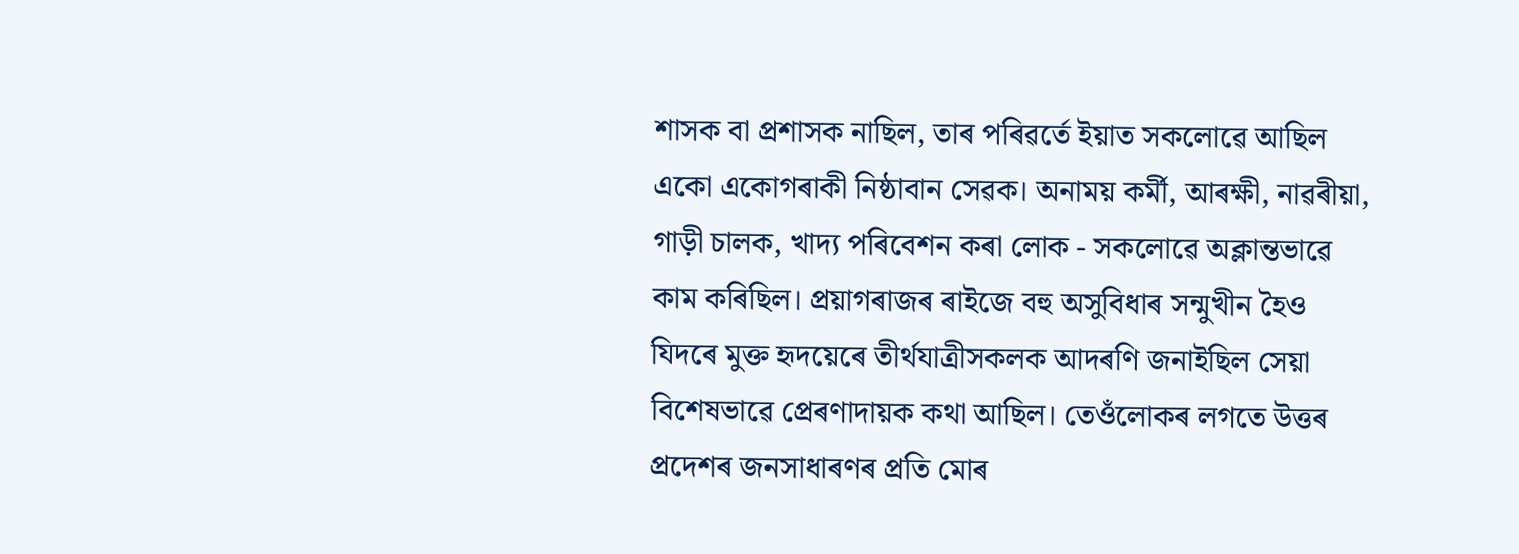শাসক বা প্ৰশাসক নাছিল, তাৰ পৰিৱৰ্তে ইয়াত সকলোৱে আছিল একো একোগৰাকী নিষ্ঠাবান সেৱক। অনাময় কৰ্মী, আৰক্ষী, নাৱৰীয়া, গাড়ী চালক, খাদ্য পৰিবেশন কৰা লোক - সকলোৱে অক্লান্তভাৱে কাম কৰিছিল। প্ৰয়াগৰাজৰ ৰাইজে বহু অসুবিধাৰ সন্মুখীন হৈও যিদৰে মুক্ত হৃদয়েৰে তীৰ্থযাত্ৰীসকলক আদৰণি জনাইছিল সেয়া বিশেষভাৱে প্ৰেৰণাদায়ক কথা আছিল। তেওঁলোকৰ লগতে উত্তৰ প্ৰদেশৰ জনসাধাৰণৰ প্ৰতি মোৰ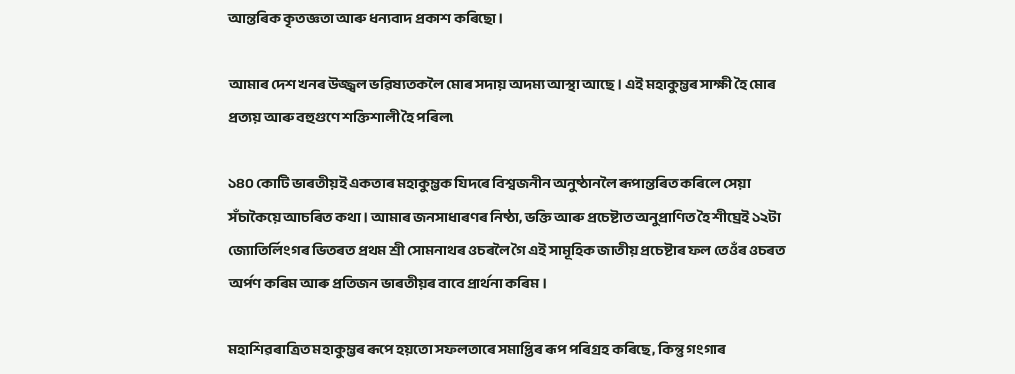আন্তৰিক কৃতজ্ঞতা আৰু ধন্যবাদ প্ৰকাশ কৰিছো।

আমাৰ দেশ খনৰ উজ্জ্বল ভৱিষ্যতকলৈ মোৰ সদায় অদম্য আস্থা আছে। এই মহাকুম্ভৰ সাক্ষী হৈ মোৰ প্ৰত্যয় আৰু বহুগুণে শক্তিশালী হৈ পৰিল৷

১৪০ কোটি ভাৰতীয়ই একতাৰ মহাকুম্ভক যিদৰে বিশ্বজনীন অনুষ্ঠানলৈ ৰূপান্তৰিত কৰিলে সেয়া সঁচাকৈয়ে আচৰিত কথা। আমাৰ জনসাধাৰণৰ নিষ্ঠা, ভক্তি আৰু প্ৰচেষ্টাত অনুপ্ৰাণিত হৈ শীঘ্ৰেই ১২টা জ্যোতিৰ্লিংগৰ ভিতৰত প্ৰথম শ্ৰী সোমনাথৰ ওচৰলৈ গৈ এই সামূহিক জাতীয় প্ৰচেষ্টাৰ ফল তেওঁৰ ওচৰত অৰ্পণ কৰিম আৰু প্ৰতিজন ভাৰতীয়ৰ বাবে প্ৰাৰ্থনা কৰিম।

মহাশিৱৰাত্ৰিত মহাকুম্ভৰ ৰূপে হয়তো সফলতাৰে সমাপ্তিৰ ৰূপ পৰিগ্ৰহ কৰিছে, কিন্তু গংগাৰ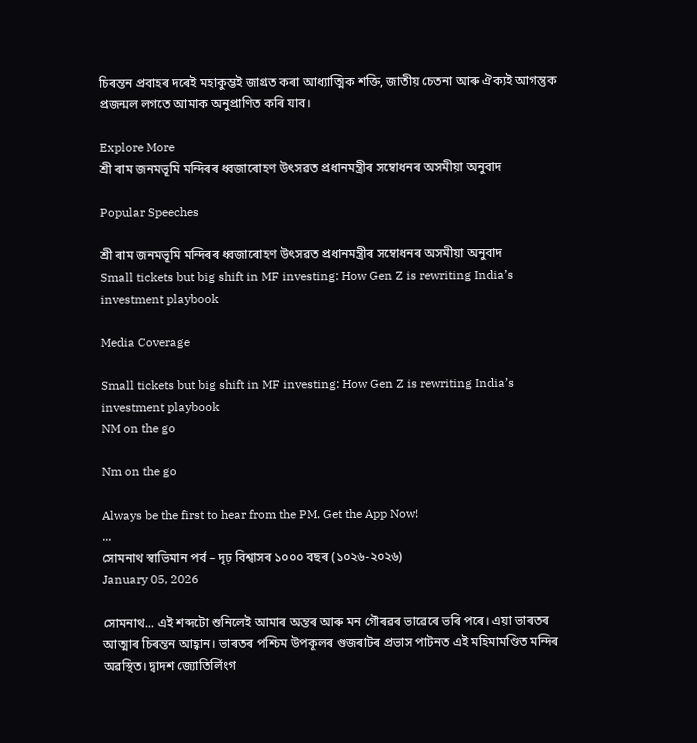চিৰন্তন প্ৰবাহৰ দৰেই মহাকুম্ভই জাগ্ৰত কৰা আধ্যাত্মিক শক্তি, জাতীয় চেতনা আৰু ঐক্যই আগন্তুক প্ৰজন্মল লগতে আমাক অনুপ্ৰাণিত কৰি যাব।

Explore More
শ্ৰী ৰাম জনমভূমি মন্দিৰৰ ধ্বজাৰোহণ উৎসৱত প্ৰধানমন্ত্ৰীৰ সম্বোধনৰ অসমীয়া অনুবাদ

Popular Speeches

শ্ৰী ৰাম জনমভূমি মন্দিৰৰ ধ্বজাৰোহণ উৎসৱত প্ৰধানমন্ত্ৰীৰ সম্বোধনৰ অসমীয়া অনুবাদ
Small tickets but big shift in MF investing: How Gen Z is rewriting India’s investment playbook

Media Coverage

Small tickets but big shift in MF investing: How Gen Z is rewriting India’s investment playbook
NM on the go

Nm on the go

Always be the first to hear from the PM. Get the App Now!
...
সোমনাথ স্বাভিমান পৰ্ব – দৃঢ় বিশ্বাসৰ ১০০০ বছৰ (১০২৬-২০২৬)
January 05, 2026

সোমনাথ... এই শব্দটো শুনিলেই আমাৰ অন্তৰ আৰু মন গৌৰৱৰ ভাৱেৰে ভৰি পৰে। এয়া ভাৰতৰ আত্মাৰ চিৰন্তন আহ্বান। ভাৰতৰ পশ্চিম উপকূলৰ গুজৰাটৰ প্ৰভাস পাটনত এই মহিমামণ্ডিত মন্দিৰ অৱস্থিত। দ্বাদশ জ্যোতিৰ্লিংগ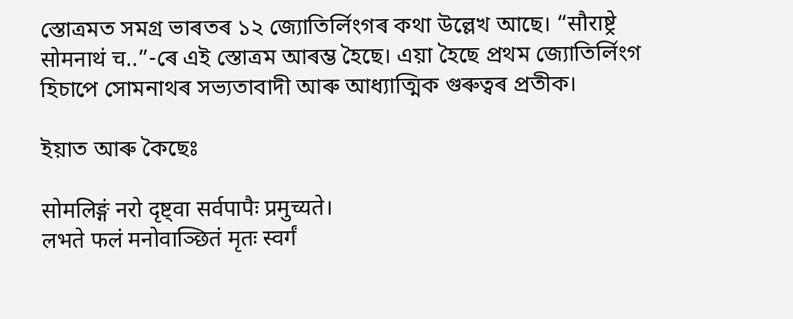স্তোত্ৰমত সমগ্ৰ ভাৰতৰ ১২ জ্যোতিৰ্লিংগৰ কথা উল্লেখ আছে। “सौराष्ट्रे सोमनाथं च..”-ৰে এই স্তোত্ৰম আৰম্ভ হৈছে। এয়া হৈছে প্ৰথম জ্যোতিৰ্লিংগ হিচাপে সোমনাথৰ সভ্যতাবাদী আৰু আধ্যাত্মিক গুৰুত্বৰ প্ৰতীক।

ইয়াত আৰু কৈছেঃ

सोमलिङ्गं नरो दृष्ट्वा सर्वपापैः प्रमुच्यते।
लभते फलं मनोवाञ्छितं मृतः स्वर्गं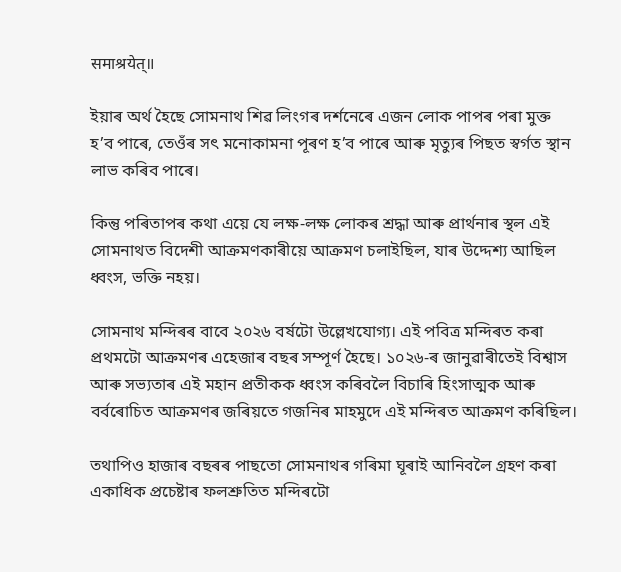समाश्रयेत्॥

ইয়াৰ অৰ্থ হৈছে সোমনাথ শিৱ লিংগৰ দৰ্শনেৰে এজন লোক পাপৰ পৰা মুক্ত হ’ব পাৰে, তেওঁৰ সৎ মনোকামনা পূৰণ হ’ব পাৰে আৰু মৃত্যুৰ পিছত স্বৰ্গত স্থান লাভ কৰিব পাৰে।

কিন্তু পৰিতাপৰ কথা এয়ে যে লক্ষ-লক্ষ লোকৰ শ্ৰদ্ধা আৰু প্ৰাৰ্থনাৰ স্থল এই সোমনাথত বিদেশী আক্ৰমণকাৰীয়ে আক্ৰমণ চলাইছিল, যাৰ উদ্দেশ্য আছিল ধ্বংস, ভক্তি নহয়।

সোমনাথ মন্দিৰৰ বাবে ২০২৬ বৰ্ষটো উল্লেখযোগ্য। এই পবিত্ৰ মন্দিৰত কৰা প্ৰথমটো আক্ৰমণৰ এহেজাৰ বছৰ সম্পূৰ্ণ হৈছে। ১০২৬-ৰ জানুৱাৰীতেই বিশ্বাস আৰু সভ্যতাৰ এই মহান প্ৰতীকক ধ্বংস কৰিবলৈ বিচাৰি হিংসাত্মক আৰু বৰ্বৰোচিত আক্ৰমণৰ জৰিয়তে গজনিৰ মাহমুদে এই মন্দিৰত আক্ৰমণ কৰিছিল।

তথাপিও হাজাৰ বছৰৰ পাছতো সোমনাথৰ গৰিমা ঘূৰাই আনিবলৈ গ্ৰহণ কৰা একাধিক প্ৰচেষ্টাৰ ফলশ্ৰুতিত মন্দিৰটো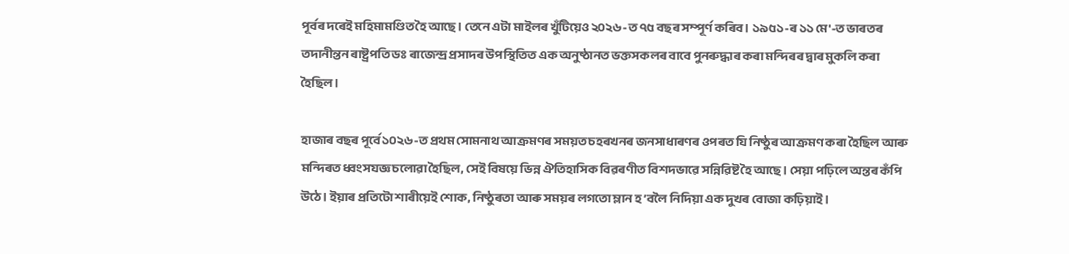পূৰ্বৰ দৰেই মহিমামণ্ডিত হৈ আছে। তেনে এটা মাইলৰ খুঁটিয়েও ২০২৬-ত ৭৫ বছৰ সম্পূৰ্ণ কৰিব। ১৯৫১-ৰ ১১ মে'-ত ভাৰতৰ তদানীন্তন ৰাষ্ট্ৰপতি ডঃ ৰাজেন্দ্ৰ প্ৰসাদৰ উপস্থিতিত এক অনুষ্ঠানত ভক্তসকলৰ বাবে পুনৰুদ্ধাৰ কৰা মন্দিৰৰ দ্বাৰ মুকলি কৰা হৈছিল।

হাজাৰ বছৰ পূৰ্বে ১০২৬-ত প্ৰথম সোমনাথ আক্ৰমণৰ সময়ত চহৰখনৰ জনসাধাৰণৰ ওপৰত যি নিষ্ঠুৰ আক্ৰমণ কৰা হৈছিল আৰু মন্দিৰত ধ্বংসযজ্ঞ চলোৱা হৈছিল, সেই বিষয়ে ভিন্ন ঐতিহাসিক বিৱৰণীত বিশদভাৱে সন্নিৱিষ্ট হৈ আছে। সেয়া পঢ়িলে অন্তৰ কঁপি উঠে। ইয়াৰ প্ৰতিটো শাৰীয়েই শোক, নিষ্ঠুৰতা আৰু সময়ৰ লগতো ম্লান হ’বলৈ নিদিয়া এক দুখৰ বোজা কঢ়িয়াই।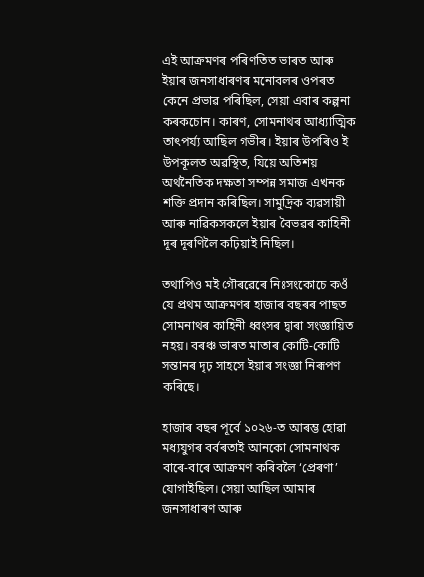এই আক্ৰমণৰ পৰিণতিত ভাৰত আৰু ইয়াৰ জনসাধাৰণৰ মনোবলৰ ওপৰত কেনে প্ৰভাৱ পৰিছিল, সেয়া এবাৰ কল্পনা কৰকচোন। কাৰণ, সোমনাথৰ আধ্যাত্মিক তাৎপৰ্য্য আছিল গভীৰ। ইয়াৰ উপৰিও ই উপকূলত অৱস্থিত, যিয়ে অতিশয় অৰ্থনৈতিক দক্ষতা সম্পন্ন সমাজ এখনক শক্তি প্ৰদান কৰিছিল। সামুদ্ৰিক ব্যৱসায়ী আৰু নাৱিকসকলে ইয়াৰ বৈভৱৰ কাহিনী দূৰ দূৰণিলৈ কঢ়িয়াই নিছিল।

তথাপিও মই গৌৰৱেৰে নিঃসংকোচে কওঁ যে প্ৰথম আক্ৰমণৰ হাজাৰ বছৰৰ পাছত সোমনাথৰ কাহিনী ধ্বংসৰ দ্বাৰা সংজ্ঞায়িত নহয়। বৰঞ্চ ভাৰত মাতাৰ কোটি-কোটি সন্তানৰ দৃঢ় সাহসে ইয়াৰ সংজ্ঞা নিৰূপণ কৰিছে।

হাজাৰ বছৰ পূৰ্বে ১০২৬-ত আৰম্ভ হোৱা মধ্যযুগৰ বৰ্বৰতাই আনকো সোমনাথক বাৰে-বাৰে আক্ৰমণ কৰিবলৈ ‘প্ৰেৰণা’ যোগাইছিল। সেয়া আছিল আমাৰ জনসাধাৰণ আৰু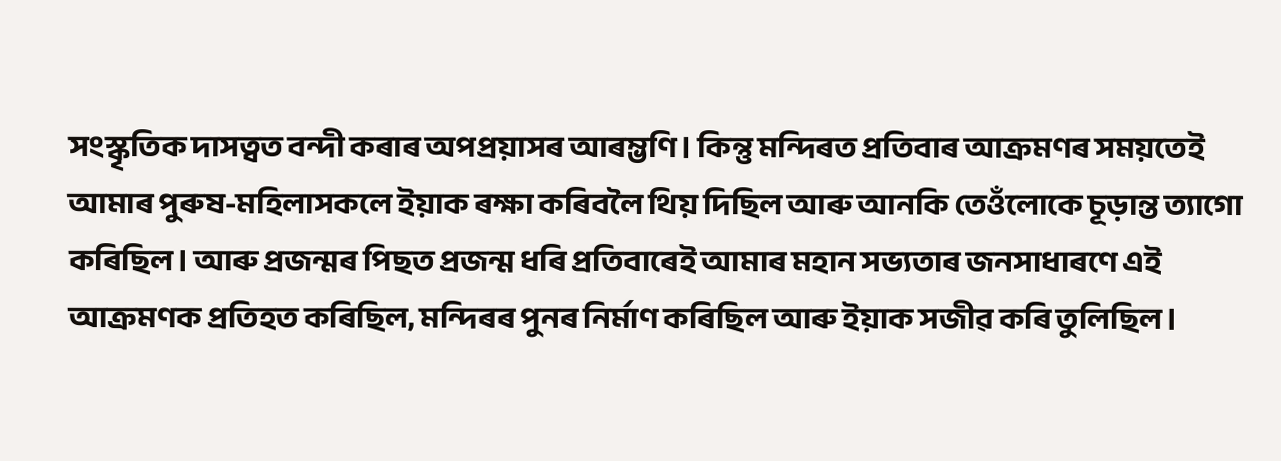সংস্কৃতিক দাসত্বত বন্দী কৰাৰ অপপ্ৰয়াসৰ আৰম্ভণি। কিন্তু মন্দিৰত প্ৰতিবাৰ আক্ৰমণৰ সময়তেই আমাৰ পুৰুষ-মহিলাসকলে ইয়াক ৰক্ষা কৰিবলৈ থিয় দিছিল আৰু আনকি তেওঁলোকে চূড়ান্ত ত্যাগো কৰিছিল। আৰু প্ৰজন্মৰ পিছত প্ৰজন্ম ধৰি প্ৰতিবাৰেই আমাৰ মহান সভ্যতাৰ জনসাধাৰণে এই আক্ৰমণক প্ৰতিহত কৰিছিল, মন্দিৰৰ পুনৰ নিৰ্মাণ কৰিছিল আৰু ইয়াক সজীৱ কৰি তুলিছিল।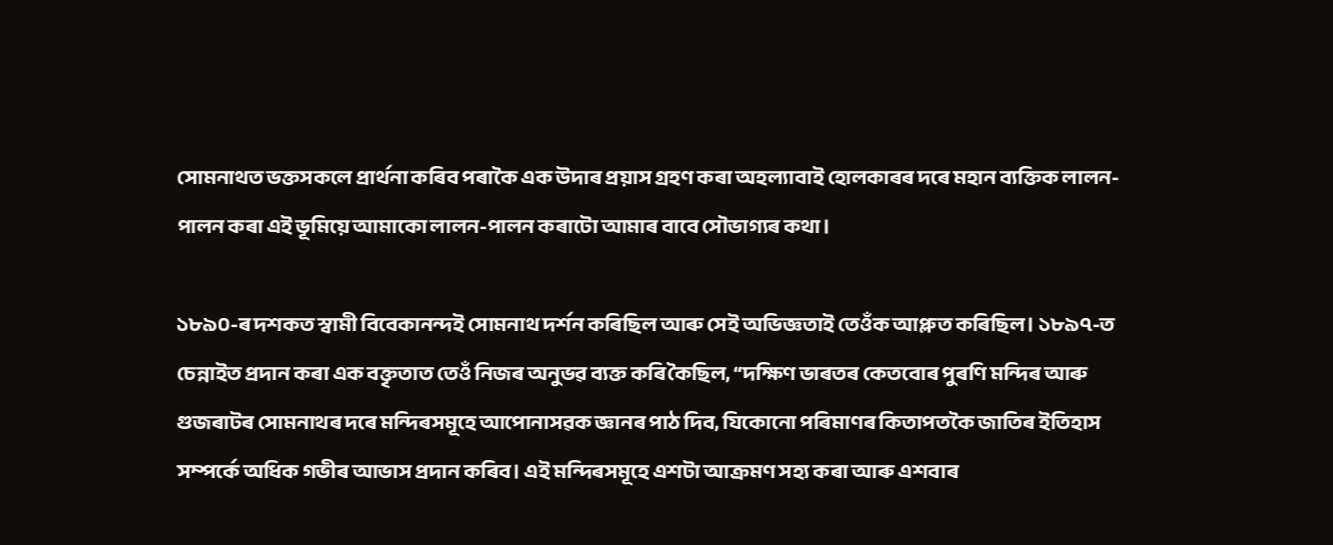সোমনাথত ভক্তসকলে প্ৰাৰ্থনা কৰিব পৰাকৈ এক উদাৰ প্ৰয়াস গ্ৰহণ কৰা অহল্যাবাই হোলকাৰৰ দৰে মহান ব্যক্তিক লালন-পালন কৰা এই ভূমিয়ে আমাকো লালন-পালন কৰাটো আমাৰ বাবে সৌভাগ্যৰ কথা।

১৮৯০-ৰ দশকত স্বামী বিবেকানন্দই সোমনাথ দৰ্শন কৰিছিল আৰু সেই অভিজ্ঞতাই তেওঁক আপ্লুত কৰিছিল। ১৮৯৭-ত চেন্নাইত প্ৰদান কৰা এক বক্তৃতাত তেওঁ নিজৰ অনুভৱ ব্যক্ত কৰি কৈছিল, “দক্ষিণ ভাৰতৰ কেতবোৰ পুৰণি মন্দিৰ আৰু গুজৰাটৰ সোমনাথৰ দৰে মন্দিৰসমূহে আপোনাসৱক জ্ঞানৰ পাঠ দিব, যিকোনো পৰিমাণৰ কিতাপতকৈ জাতিৰ ইতিহাস সম্পৰ্কে অধিক গভীৰ আভাস প্ৰদান কৰিব। এই মন্দিৰসমূহে এশটা আক্ৰমণ সহ্য কৰা আৰু এশবাৰ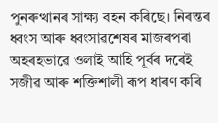পুনৰুত্থানৰ সাক্ষ্য বহন কৰিছে। নিৰন্তৰ ধ্বংস আৰু ধ্বংসাৱশেষৰ মাজৰপৰা অহৰহভাৱে ওলাই আহি পূৰ্বৰ দৰেই সজীৱ আৰু শক্তিশালী ৰূপ ধাৰণ কৰি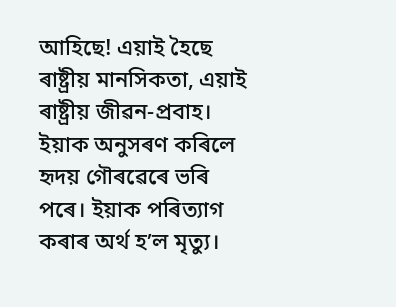আহিছে! এয়াই হৈছে ৰাষ্ট্ৰীয় মানসিকতা, এয়াই ৰাষ্ট্ৰীয় জীৱন-প্ৰবাহ। ইয়াক অনুসৰণ কৰিলে হৃদয় গৌৰৱেৰে ভৰি পৰে। ইয়াক পৰিত্যাগ কৰাৰ অৰ্থ হ’ল মৃত্যু।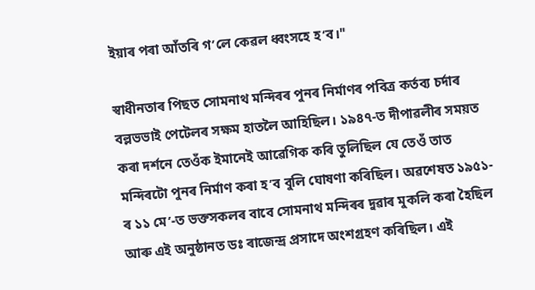ইয়াৰ পৰা আঁতৰি গ’লে কেৱল ধ্বংসহে হ’ব।"

স্বাধীনতাৰ পিছত সোমনাথ মন্দিৰৰ পুনৰ নিৰ্মাণৰ পবিত্ৰ কৰ্তব্য চৰ্দাৰ বল্লভভাই পেটেলৰ সক্ষম হাতলৈ আহিছিল। ১৯৪৭-ত দীপাৱলীৰ সময়ত কৰা দৰ্শনে তেওঁক ইমানেই আৱেগিক কৰি তুলিছিল যে তেওঁ তাত মন্দিৰটো পুনৰ নিৰ্মাণ কৰা হ’ব বুলি ঘোষণা কৰিছিল। অৱশেষত ১৯৫১-ৰ ১১ মে’-ত ভক্তসকলৰ বাবে সোমনাথ মন্দিৰৰ দুৱাৰ মুকলি কৰা হৈছিল আৰু এই অনুষ্ঠানত ডঃ ৰাজেন্দ্ৰ প্ৰসাদে অংশগ্ৰহণ কৰিছিল। এই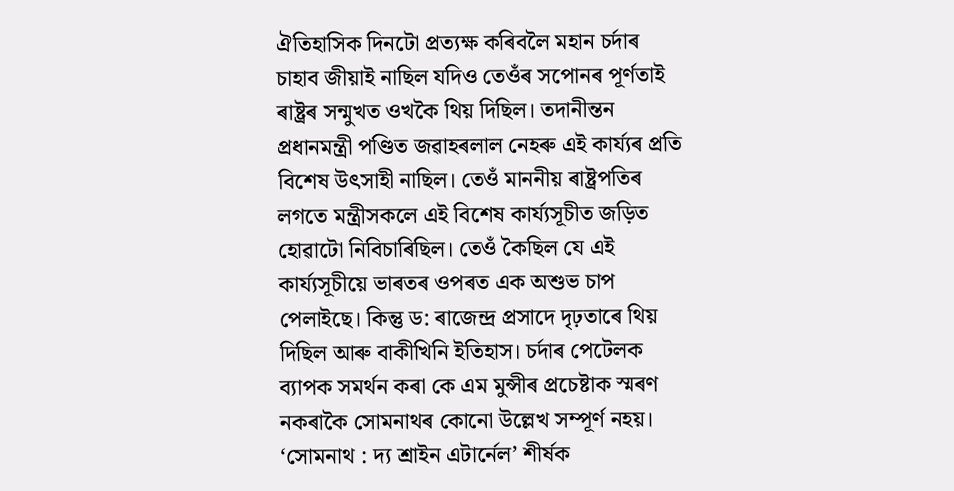ঐতিহাসিক দিনটো প্ৰত্যক্ষ কৰিবলৈ মহান চৰ্দাৰ চাহাব জীয়াই নাছিল যদিও তেওঁৰ সপোনৰ পূৰ্ণতাই ৰাষ্ট্ৰৰ সন্মুখত ওখকৈ থিয় দিছিল। তদানীন্তন প্ৰধানমন্ত্ৰী পণ্ডিত জৱাহৰলাল নেহৰু এই কাৰ্য্যৰ প্ৰতি বিশেষ উৎসাহী নাছিল। তেওঁ মাননীয় ৰাষ্ট্ৰপতিৰ লগতে মন্ত্ৰীসকলে এই বিশেষ কাৰ্য্যসূচীত জড়িত হোৱাটো নিবিচাৰিছিল। তেওঁ কৈছিল যে এই কাৰ্য্যসূচীয়ে ভাৰতৰ ওপৰত এক অশুভ চাপ পেলাইছে। কিন্তু ড: ৰাজেন্দ্ৰ প্ৰসাদে দৃঢ়তাৰে থিয় দিছিল আৰু বাকীখিনি ইতিহাস। চৰ্দাৰ পেটেলক ব্যাপক সমৰ্থন কৰা কে এম মুন্সীৰ প্ৰচেষ্টাক স্মৰণ নকৰাকৈ সোমনাথৰ কোনো উল্লেখ সম্পূৰ্ণ নহয়। ‘সোমনাথ : দ্য শ্ৰাইন এটাৰ্নেল’ শীৰ্ষক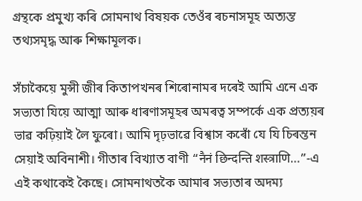গ্ৰন্থকে প্ৰমুখ্য কৰি সোমনাথ বিষয়ক তেওঁৰ ৰচনাসমূহ অত্যন্ত তথ্যসমৃদ্ধ আৰু শিক্ষামূলক।

সঁচাকৈয়ে মুন্সী জীৰ কিতাপখনৰ শিৰোনামৰ দৰেই আমি এনে এক সভ্যতা যিয়ে আত্মা আৰু ধাৰণাসমূহৰ অমৰত্ব সম্পৰ্কে এক প্ৰত্যয়ৰ ভাৱ কঢ়িয়াই লৈ ফুৰো। আমি দৃঢ়ভাৱে বিশ্বাস কৰোঁ যে যি চিৰন্তন সেয়াই অবিনাশী। গীতাৰ বিখ্যাত বাণী “नैनं छिन्दन्ति शस्त्राणि…”-এ এই কথাকেই কৈছে। সোমনাথতকৈ আমাৰ সভ্যতাৰ অদম্য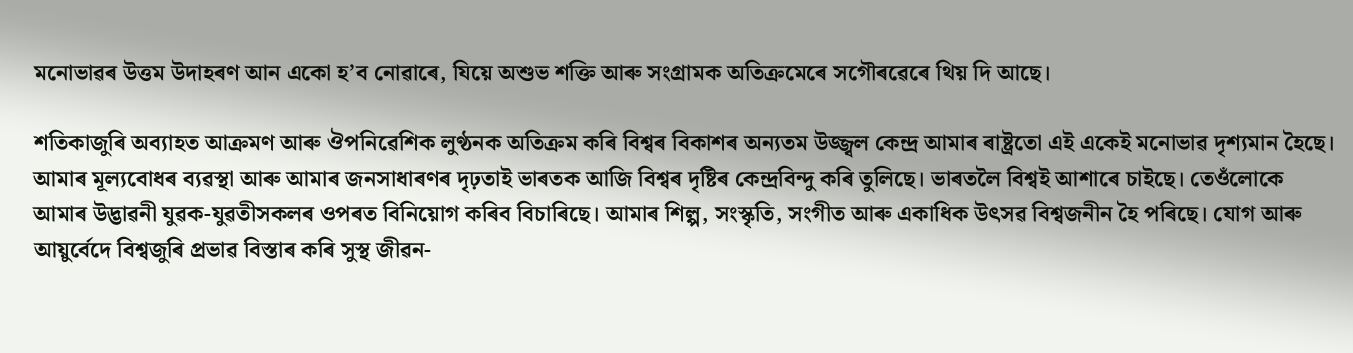মনোভাৱৰ উত্তম উদাহৰণ আন একো হ’ব নোৱাৰে, যিয়ে অশুভ শক্তি আৰু সংগ্ৰামক অতিক্ৰমেৰে সগৌৰৱেৰে থিয় দি আছে।

শতিকাজুৰি অব্যাহত আক্ৰমণ আৰু ঔপনিৱেশিক লুণ্ঠনক অতিক্ৰম কৰি বিশ্বৰ বিকাশৰ অন্যতম উজ্জ্বল কেন্দ্ৰ আমাৰ ৰাষ্ট্ৰতো এই একেই মনোভাৱ দৃশ্যমান হৈছে। আমাৰ মূল্যবোধৰ ব্যৱস্থা আৰু আমাৰ জনসাধাৰণৰ দৃঢ়তাই ভাৰতক আজি বিশ্বৰ দৃষ্টিৰ কেন্দ্ৰবিন্দু কৰি তুলিছে। ভাৰতলৈ বিশ্বই আশাৰে চাইছে। তেওঁলোকে আমাৰ উদ্ভাৱনী যুৱক-যুৱতীসকলৰ ওপৰত বিনিয়োগ কৰিব বিচাৰিছে। আমাৰ শিল্প, সংস্কৃতি, সংগীত আৰু একাধিক উৎসৱ বিশ্বজনীন হৈ পৰিছে। যোগ আৰু আয়ুৰ্বেদে বিশ্বজুৰি প্ৰভাৱ বিস্তাৰ কৰি সুস্থ জীৱন-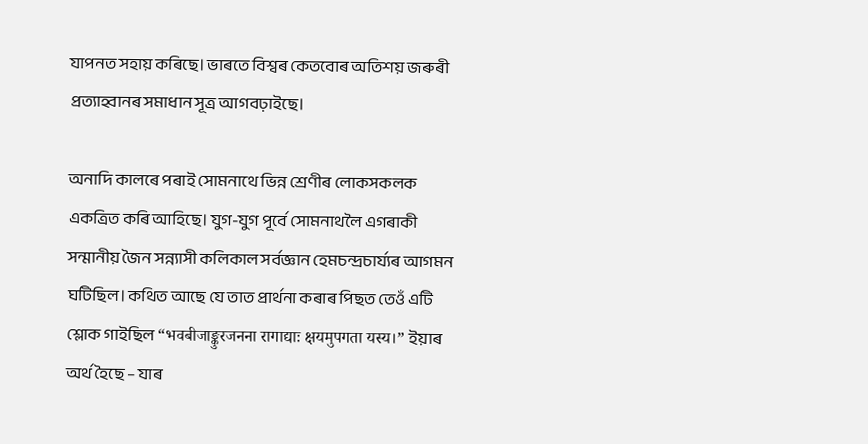যাপনত সহায় কৰিছে। ভাৰতে বিশ্বৰ কেতবোৰ অতিশয় জৰুৰী প্ৰত্যাহ্বানৰ সমাধান সূত্ৰ আগবঢ়াইছে।

অনাদি কালৰে পৰাই সোমনাথে ভিন্ন শ্ৰেণীৰ লোকসকলক একত্ৰিত কৰি আহিছে। যুগ-যুগ পূৰ্বে সোমনাথলৈ এগৰাকী সন্মানীয় জৈন সন্ন্যাসী কলিকাল সৰ্বজ্ঞান হেমচন্দ্ৰচাৰ্য্যৰ আগমন ঘটিছিল। কথিত আছে যে তাত প্ৰাৰ্থনা কৰাৰ পিছত তেওঁ এটি শ্লোক গাইছিল “भवबीजाङ्कुरजनना रागाद्याः क्षयमुपगता यस्य।” ইয়াৰ অৰ্থ হৈছে – যাৰ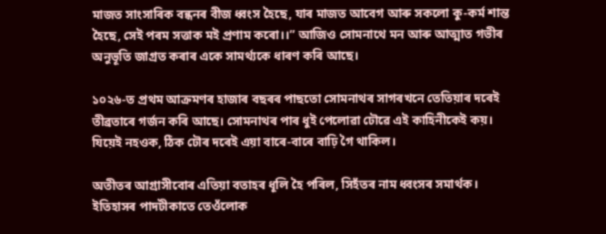মাজত সাংসাৰিক বন্ধনৰ বীজ ধ্বংস হৈছে, যাৰ মাজত আবেগ আৰু সকলো কু-কৰ্ম শান্ত হৈছে, সেই পৰম সত্তাক মই প্ৰণাম কৰো।।” আজিও সোমনাথে মন আৰু আত্মাত গভীৰ অনুভূতি জাগ্ৰত কৰাৰ একে সামৰ্থ্যকে ধাৰণ কৰি আছে।

১০২৬-ত প্ৰথম আক্ৰমণৰ হাজাৰ বছৰৰ পাছতো সোমনাথৰ সাগৰখনে তেতিয়াৰ দৰেই তীব্ৰতাৰে গৰ্জন কৰি আছে। সোমনাথৰ পাৰ ধুই পেলোৱা ঢৌৱে এই কাহিনীকেই কয়। যিয়েই নহওক, ঠিক ঢৌৰ দৰেই এয়া বাৰে-বাৰে বাঢ়ি গৈ থাকিল।

অতীতৰ আগ্ৰাসীবোৰ এতিয়া বতাহৰ ধূলি হৈ পৰিল, সিহঁতৰ নাম ধ্বংসৰ সমাৰ্থক। ইতিহাসৰ পাদটীকাতে তেওঁলোক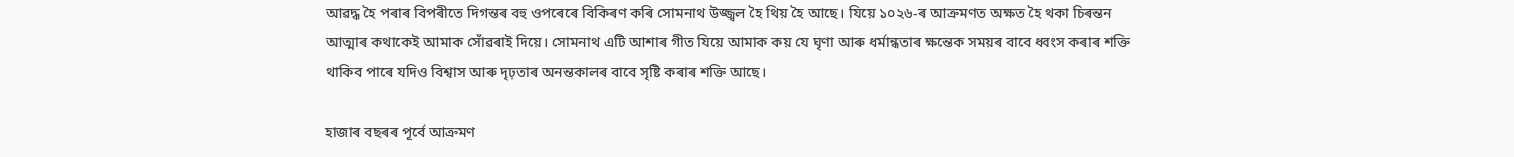আৱদ্ধ হৈ পৰাৰ বিপৰীতে দিগন্তৰ বহু ওপৰেৰে বিকিৰণ কৰি সোমনাথ উজ্জ্বল হৈ থিয় হৈ আছে। যিয়ে ১০২৬-ৰ আক্ৰমণত অক্ষত হৈ থকা চিৰন্তন আত্মাৰ কথাকেই আমাক সোঁৱৰাই দিয়ে। সোমনাথ এটি আশাৰ গীত যিয়ে আমাক কয় যে ঘৃণা আৰু ধৰ্মান্ধতাৰ ক্ষন্তেক সময়ৰ বাবে ধ্বংস কৰাৰ শক্তি থাকিব পাৰে যদিও বিশ্বাস আৰু দৃঢ়তাৰ অনন্তকালৰ বাবে সৃষ্টি কৰাৰ শক্তি আছে।

হাজাৰ বছৰৰ পূৰ্বে আক্ৰমণ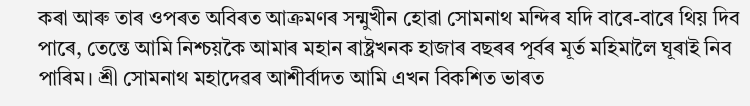কৰা আৰু তাৰ ওপৰত অবিৰত আক্ৰমণৰ সন্মুখীন হোৱা সোমনাথ মন্দিৰ যদি বাৰে-বাৰে থিয় দিব পাৰে, তেন্তে আমি নিশ্চয়কৈ আমাৰ মহান ৰাষ্ট্ৰখনক হাজাৰ বছৰৰ পূৰ্বৰ মূৰ্ত মহিমালৈ ঘূৰাই নিব পাৰিম। শ্ৰী সোমনাথ মহাদেৱৰ আশীৰ্বাদত আমি এখন বিকশিত ভাৰত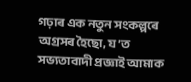গঢ়াৰ এক নতুন সংকল্পৰে অগ্ৰসৰ হৈছো, য’ত সভ্যতাবাদী প্ৰজ্ঞাই আমাক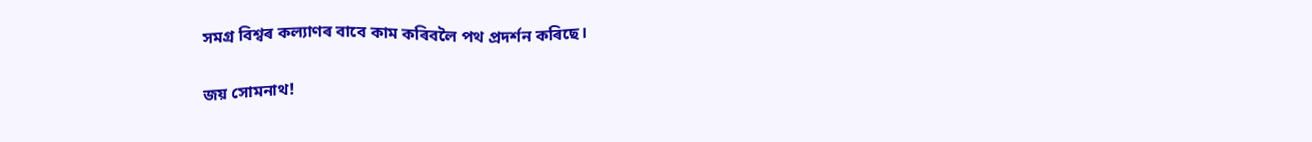সমগ্ৰ বিশ্বৰ কল্যাণৰ বাবে কাম কৰিবলৈ পথ প্ৰদৰ্শন কৰিছে।

জয় সোমনাথ!